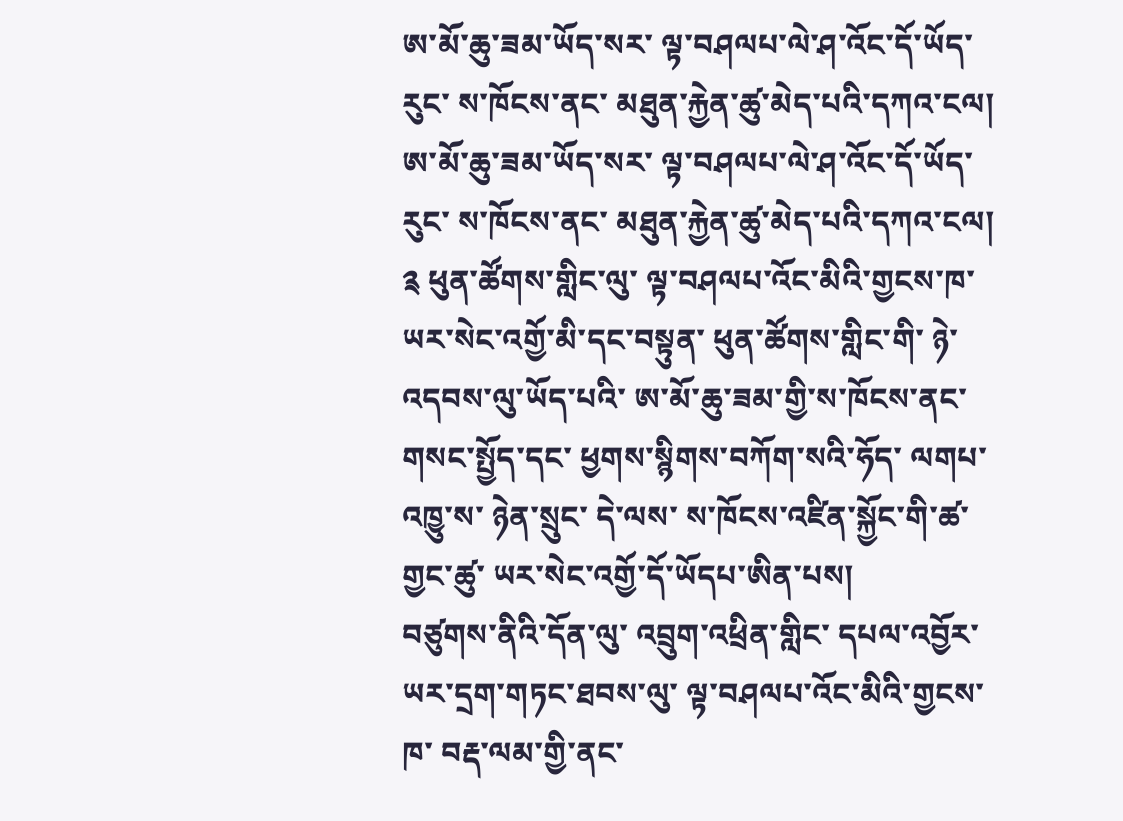ཨ་མོ་ཆུ་ཟམ་ཡོད་སར་ ལྟ་བཤལཔ་ལེ་ཤ་འོང་དོ་ཡོད་རུང་ ས་ཁོངས་ནང་ མཐུན་རྐྱེན་ཚུ་མེད་པའི་དཀའ་ངལ།
ཨ་མོ་ཆུ་ཟམ་ཡོད་སར་ ལྟ་བཤལཔ་ལེ་ཤ་འོང་དོ་ཡོད་རུང་ ས་ཁོངས་ནང་ མཐུན་རྐྱེན་ཚུ་མེད་པའི་དཀའ་ངལ།
༉ ཕུན་ཚོགས་གླིང་ལུ་ ལྟ་བཤལཔ་འོང་མིའི་གྱངས་ཁ་ ཡར་སེང་འགྱོ་མི་དང་བསྟུན་ ཕུན་ཚོགས་གླིང་གི་ ཉེ་འདབས་ལུ་ཡོད་པའི་ ཨ་མོ་ཆུ་ཟམ་གྱི་ས་ཁོངས་ནང་ གསང་སྤྱོད་དང་ ཕྱགས་སྙིགས་བཀོག་སའི་ཧོད་ ལགཔ་འཁྱུ་ས་ ཉེན་སྲུང་ དེ་ལས་ ས་ཁོངས་འཛིན་སྐྱོང་གི་ཚ་གྱང་ཚུ་ ཡར་སེང་འགྱོ་དོ་ཡོདཔ་ཨིན་པས།
བཙུགས་ནིའི་དོན་ལུ་ འབྲུག་འཕྲིན་གླིང་ དཔལ་འབྱོར་ཡར་དྲག་གཏང་ཐབས་ལུ་ ལྟ་བཤལཔ་འོང་མིའི་གྱངས་ཁ་ བརྡ་ལམ་གྱི་ནང་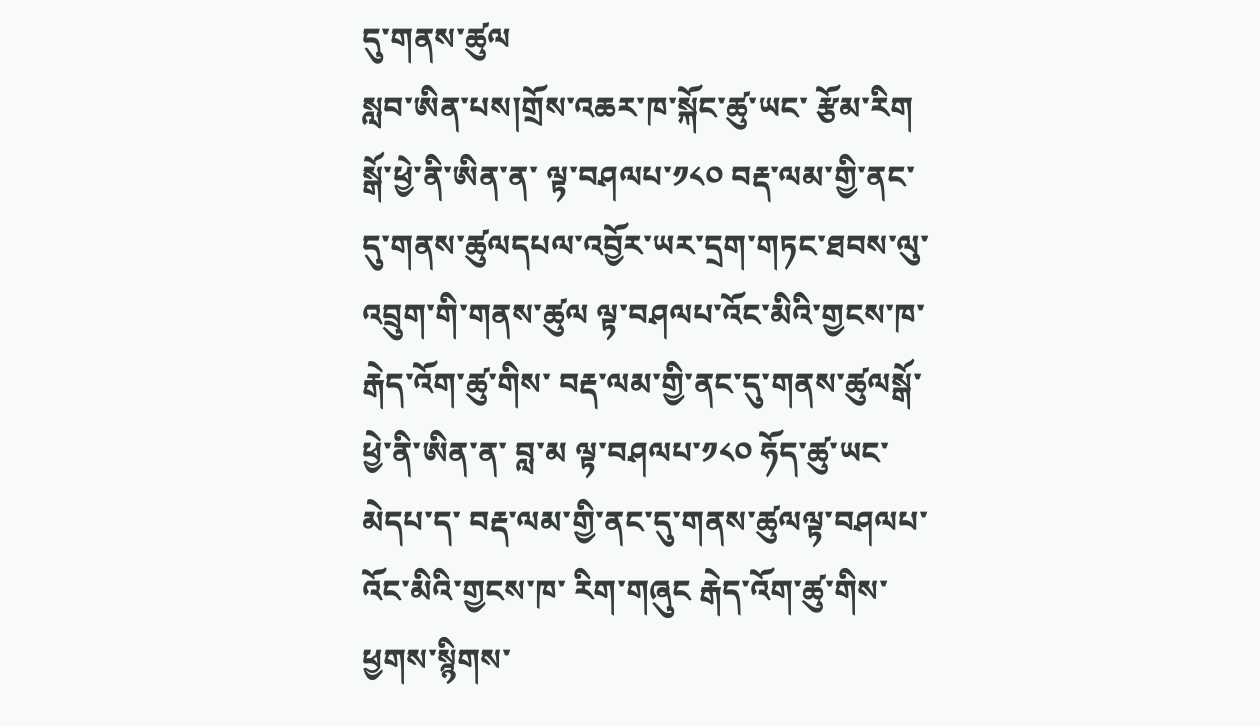དུ་གནས་ཚུལ
སླབ་ཨིན་པས།གྲོས་འཆར་ཁ་སྐོང་ཚུ་ཡང་ རྩོམ་རིག སྒོ་ཕྱེ་ནི་ཨིན་ན་ ལྟ་བཤལཔ་༡༨༠ བརྡ་ལམ་གྱི་ནང་དུ་གནས་ཚུལདཔལ་འབྱོར་ཡར་དྲག་གཏང་ཐབས་ལུ་ འབྲུག་གི་གནས་ཚུལ ལྟ་བཤལཔ་འོང་མིའི་གྱངས་ཁ་ རྒེད་འོག་ཚུ་གིས་ བརྡ་ལམ་གྱི་ནང་དུ་གནས་ཚུལསྒོ་ཕྱེ་ནི་ཨིན་ན་ བླ་མ ལྟ་བཤལཔ་༡༨༠ ཧོད་ཚུ་ཡང་མེདཔ་ད་ བརྡ་ལམ་གྱི་ནང་དུ་གནས་ཚུལལྟ་བཤལཔ་འོང་མིའི་གྱངས་ཁ་ རིག་གཞུང རྒེད་འོག་ཚུ་གིས་ ཕྱགས་སྙིགས་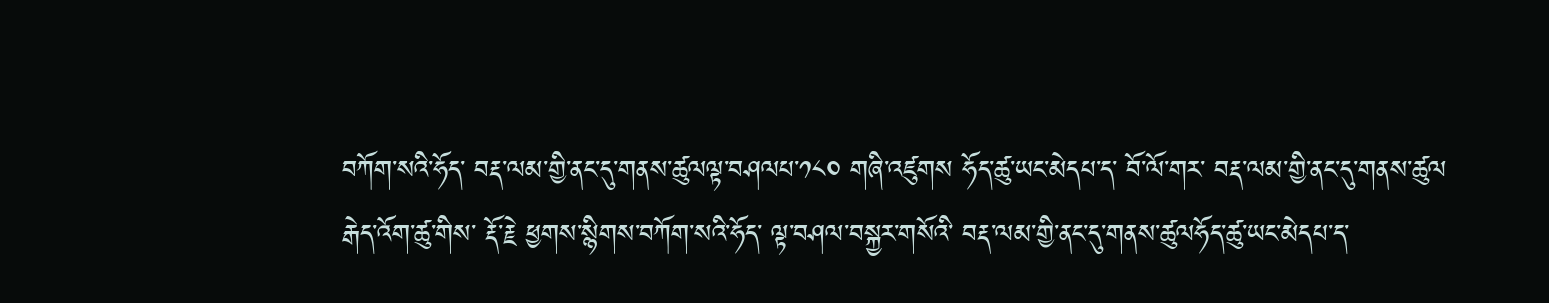བཀོག་སའི་ཧོད་ བརྡ་ལམ་གྱི་ནང་དུ་གནས་ཚུལལྟ་བཤལཔ་༡༨༠ གཞི་འཛུགས ཧོད་ཚུ་ཡང་མེདཔ་ད་ བོ་ལོ་གར་ བརྡ་ལམ་གྱི་ནང་དུ་གནས་ཚུལ
རྒེད་འོག་ཚུ་གིས་ རྡོ་རྗེ ཕྱགས་སྙིགས་བཀོག་སའི་ཧོད་ ལྟ་བཤལ་བསྐྱར་གསོའི་ བརྡ་ལམ་གྱི་ནང་དུ་གནས་ཚུལཧོད་ཚུ་ཡང་མེདཔ་ད་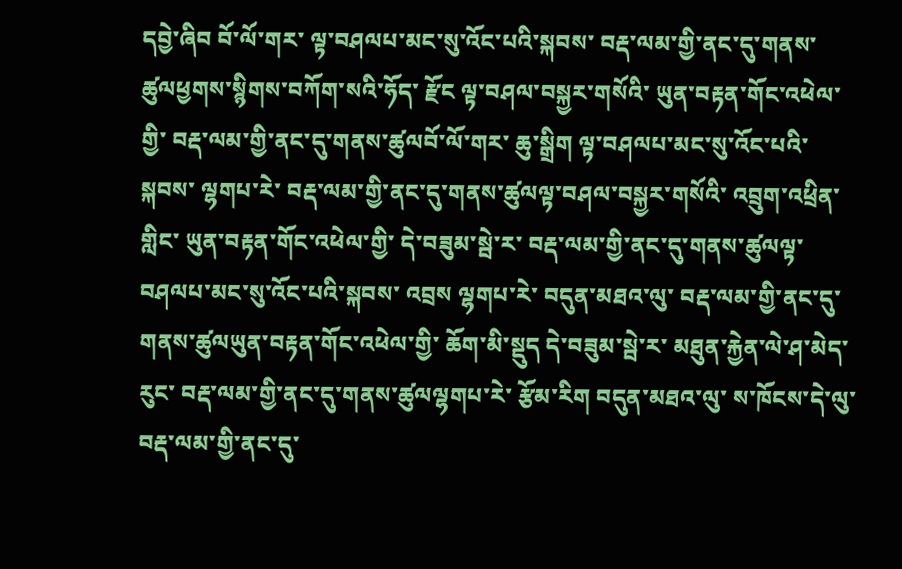དབྱེ་ཞིབ བོ་ལོ་གར་ ལྟ་བཤལཔ་མང་སུ་འོང་པའི་སྐབས་ བརྡ་ལམ་གྱི་ནང་དུ་གནས་ཚུལཕྱགས་སྙིགས་བཀོག་སའི་ཧོད་ རྫོང ལྟ་བཤལ་བསྐྱར་གསོའི་ ཡུན་བརྟན་གོང་འཕེལ་གྱི་ བརྡ་ལམ་གྱི་ནང་དུ་གནས་ཚུལབོ་ལོ་གར་ ཆུ་སྒྲིག ལྟ་བཤལཔ་མང་སུ་འོང་པའི་སྐབས་ ལྷགཔ་རེ་ བརྡ་ལམ་གྱི་ནང་དུ་གནས་ཚུལལྟ་བཤལ་བསྐྱར་གསོའི་ འབྲུག་འཕྲིན་གླིང་ ཡུན་བརྟན་གོང་འཕེལ་གྱི་ དེ་བཟུམ་སྦེ་ར་ བརྡ་ལམ་གྱི་ནང་དུ་གནས་ཚུལལྟ་བཤལཔ་མང་སུ་འོང་པའི་སྐབས་ འབྲས ལྷགཔ་རེ་ བདུན་མཐའ་ལུ་ བརྡ་ལམ་གྱི་ནང་དུ་གནས་ཚུལཡུན་བརྟན་གོང་འཕེལ་གྱི་ ཆོག་མི་སྡུད དེ་བཟུམ་སྦེ་ར་ མཐུན་རྐྱེན་ལེ་ཤ་མེད་རུང་ བརྡ་ལམ་གྱི་ནང་དུ་གནས་ཚུལལྷགཔ་རེ་ རྩོམ་རིག བདུན་མཐའ་ལུ་ ས་ཁོངས་དེ་ལུ་ བརྡ་ལམ་གྱི་ནང་དུ་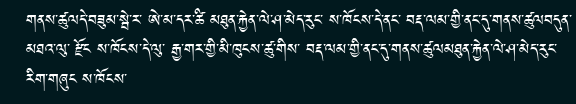གནས་ཚུལདེ་བཟུམ་སྦེ་ར་ ཨེ་མ་དར་ཚི མཐུན་རྐྱེན་ལེ་ཤ་མེད་རུང་ ས་ཁོངས་དེ་ནང་ བརྡ་ལམ་གྱི་ནང་དུ་གནས་ཚུལབདུན་མཐའ་ལུ་ རྫོང ས་ཁོངས་དེ་ལུ་ རྒྱ་གར་གྱི་མི་ཁུངས་ཚུ་གིས་ བརྡ་ལམ་གྱི་ནང་དུ་གནས་ཚུལམཐུན་རྐྱེན་ལེ་ཤ་མེད་རུང་ རིག་གཞུང ས་ཁོངས་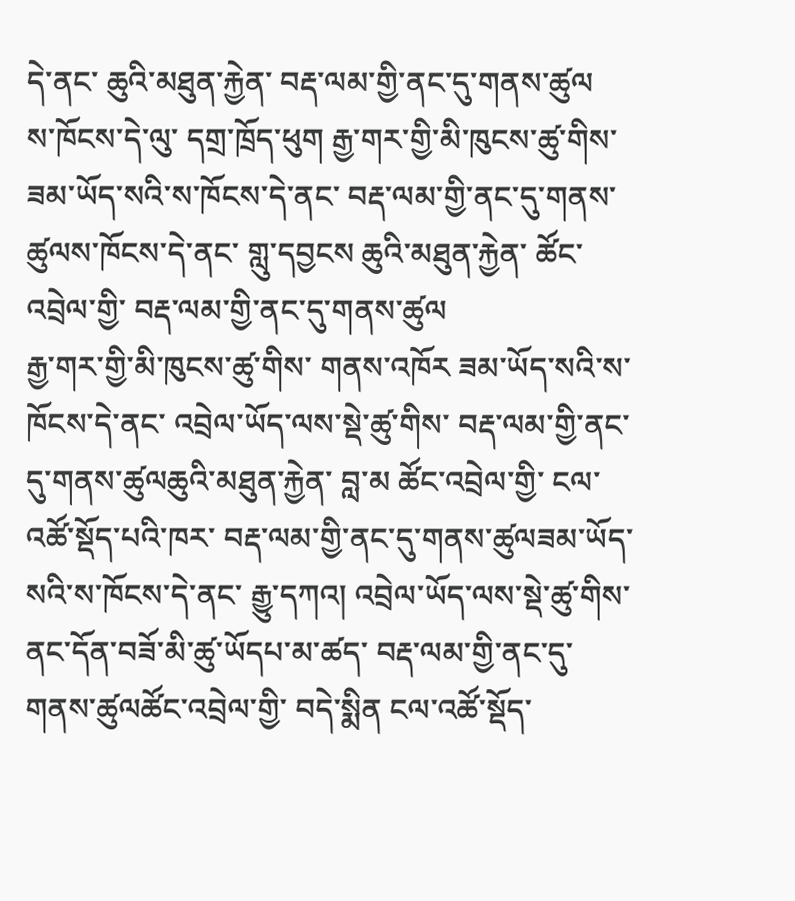དེ་ནང་ ཆུའི་མཐུན་རྐྱེན་ བརྡ་ལམ་གྱི་ནང་དུ་གནས་ཚུལ
ས་ཁོངས་དེ་ལུ་ དགྲ་ཁྲོད་ཕུག རྒྱ་གར་གྱི་མི་ཁུངས་ཚུ་གིས་ ཟམ་ཡོད་སའི་ས་ཁོངས་དེ་ནང་ བརྡ་ལམ་གྱི་ནང་དུ་གནས་ཚུལས་ཁོངས་དེ་ནང་ གླུ་དབྱངས ཆུའི་མཐུན་རྐྱེན་ ཚོང་འབྲེལ་གྱི་ བརྡ་ལམ་གྱི་ནང་དུ་གནས་ཚུལ
རྒྱ་གར་གྱི་མི་ཁུངས་ཚུ་གིས་ གནས་འཁོར ཟམ་ཡོད་སའི་ས་ཁོངས་དེ་ནང་ འབྲེལ་ཡོད་ལས་སྡེ་ཚུ་གིས་ བརྡ་ལམ་གྱི་ནང་དུ་གནས་ཚུལཆུའི་མཐུན་རྐྱེན་ བླ་མ ཚོང་འབྲེལ་གྱི་ ངལ་འཚོ་སྡོད་པའི་ཁར་ བརྡ་ལམ་གྱི་ནང་དུ་གནས་ཚུལཟམ་ཡོད་སའི་ས་ཁོངས་དེ་ནང་ རྒྱུ་དཀའ། འབྲེལ་ཡོད་ལས་སྡེ་ཚུ་གིས་ ནང་དོན་བཟོ་མི་ཚུ་ཡོདཔ་མ་ཚད་ བརྡ་ལམ་གྱི་ནང་དུ་གནས་ཚུལཚོང་འབྲེལ་གྱི་ བདེ་སྨིན ངལ་འཚོ་སྡོད་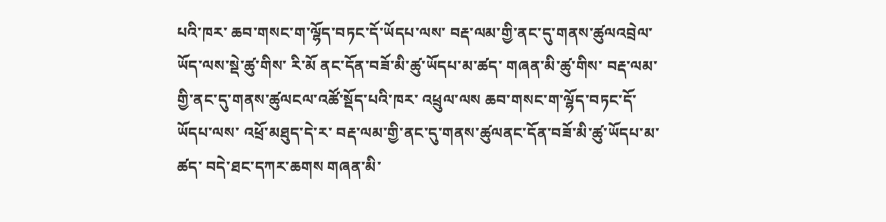པའི་ཁར་ ཆབ་གསང་ག་ལྷོད་བཏང་དོ་ཡོདཔ་ལས་ བརྡ་ལམ་གྱི་ནང་དུ་གནས་ཚུལའབྲེལ་ཡོད་ལས་སྡེ་ཚུ་གིས་ རི་མོ ནང་དོན་བཟོ་མི་ཚུ་ཡོདཔ་མ་ཚད་ གཞན་མི་ཚུ་གིས་ བརྡ་ལམ་གྱི་ནང་དུ་གནས་ཚུལངལ་འཚོ་སྡོད་པའི་ཁར་ འཕྲུལ་ལས ཆབ་གསང་ག་ལྷོད་བཏང་དོ་ཡོདཔ་ལས་ འཕྲོ་མཐུད་དེ་ར་ བརྡ་ལམ་གྱི་ནང་དུ་གནས་ཚུལནང་དོན་བཟོ་མི་ཚུ་ཡོདཔ་མ་ཚད་ བདེ་ཐང་དཀར་ཆགས གཞན་མི་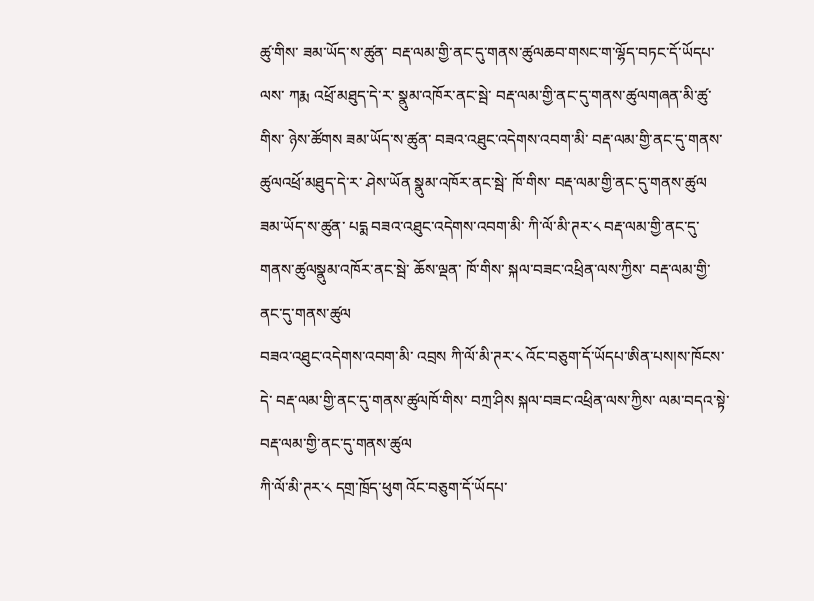ཚུ་གིས་ ཟམ་ཡོད་ས་ཚུན་ བརྡ་ལམ་གྱི་ནང་དུ་གནས་ཚུལཆབ་གསང་ག་ལྷོད་བཏང་དོ་ཡོདཔ་ལས་ ཀརྨ འཕྲོ་མཐུད་དེ་ར་ སྣུམ་འཁོར་ནང་སྦེ་ བརྡ་ལམ་གྱི་ནང་དུ་གནས་ཚུལགཞན་མི་ཚུ་གིས་ ཉེས་ཚོགས ཟམ་ཡོད་ས་ཚུན་ བཟའ་འཐུང་འདེགས་འབག་མི་ བརྡ་ལམ་གྱི་ནང་དུ་གནས་ཚུལའཕྲོ་མཐུད་དེ་ར་ ཤེས་ཡོན སྣུམ་འཁོར་ནང་སྦེ་ ཁོ་གིས་ བརྡ་ལམ་གྱི་ནང་དུ་གནས་ཚུལ
ཟམ་ཡོད་ས་ཚུན་ པདྨ བཟའ་འཐུང་འདེགས་འབག་མི་ ཀི་ལོ་མི་ཊར་༨ བརྡ་ལམ་གྱི་ནང་དུ་གནས་ཚུལསྣུམ་འཁོར་ནང་སྦེ་ ཆོས་ལྡན་ ཁོ་གིས་ སྐལ་བཟང་འཕྲིན་ལས་ཀྱིས་ བརྡ་ལམ་གྱི་ནང་དུ་གནས་ཚུལ
བཟའ་འཐུང་འདེགས་འབག་མི་ འབྲས ཀི་ལོ་མི་ཊར་༨ འོང་བཅུག་དོ་ཡོདཔ་ཨིན་པས།ས་ཁོངས་དེ་ བརྡ་ལམ་གྱི་ནང་དུ་གནས་ཚུལཁོ་གིས་ བཀྲ་ཤིས སྐལ་བཟང་འཕྲིན་ལས་ཀྱིས་ ལམ་བདའ་སྟེ་ བརྡ་ལམ་གྱི་ནང་དུ་གནས་ཚུལ
ཀི་ལོ་མི་ཊར་༨ དགྲ་ཁྲོད་ཕུག འོང་བཅུག་དོ་ཡོདཔ་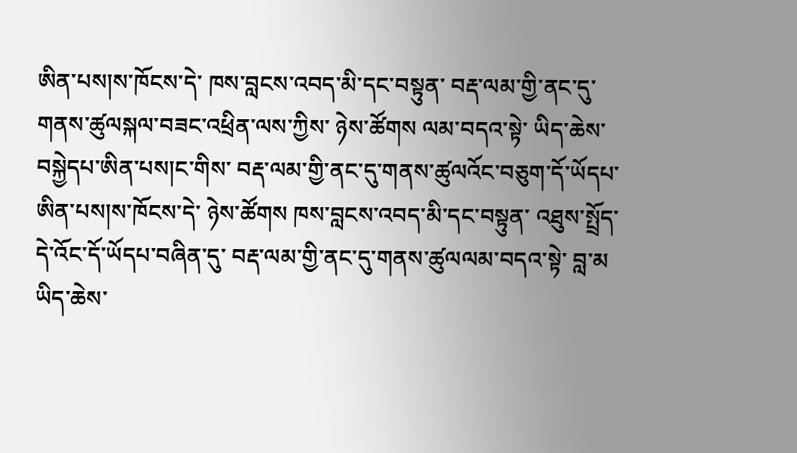ཨིན་པས།ས་ཁོངས་དེ་ ཁས་བླངས་འབད་མི་དང་བསྟུན་ བརྡ་ལམ་གྱི་ནང་དུ་གནས་ཚུལསྐལ་བཟང་འཕྲིན་ལས་ཀྱིས་ ཉེས་ཚོགས ལམ་བདའ་སྟེ་ ཡིད་ཆེས་བསྐྱེདཔ་ཨིན་པས།ང་གིས་ བརྡ་ལམ་གྱི་ནང་དུ་གནས་ཚུལའོང་བཅུག་དོ་ཡོདཔ་ཨིན་པས།ས་ཁོངས་དེ་ ཉེས་ཚོགས ཁས་བླངས་འབད་མི་དང་བསྟུན་ འཐུས་སྤྲོད་དེ་འོང་དོ་ཡོདཔ་བཞིན་དུ་ བརྡ་ལམ་གྱི་ནང་དུ་གནས་ཚུལལམ་བདའ་སྟེ་ བླ་མ ཡིད་ཆེས་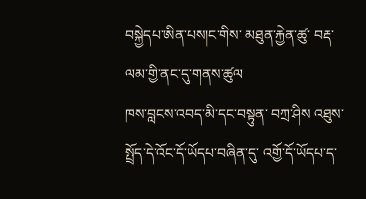བསྐྱེདཔ་ཨིན་པས།ང་གིས་ མཐུན་རྐྱེན་ཚུ་ བརྡ་ལམ་གྱི་ནང་དུ་གནས་ཚུལ
ཁས་བླངས་འབད་མི་དང་བསྟུན་ བཀྲ་ཤིས འཐུས་སྤྲོད་དེ་འོང་དོ་ཡོདཔ་བཞིན་དུ་ འགྱོ་དོ་ཡོདཔ་ད་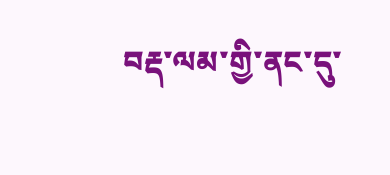བརྡ་ལམ་གྱི་ནང་དུ་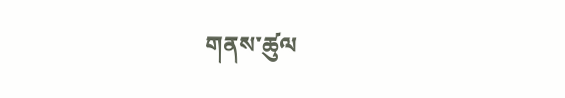གནས་ཚུལ